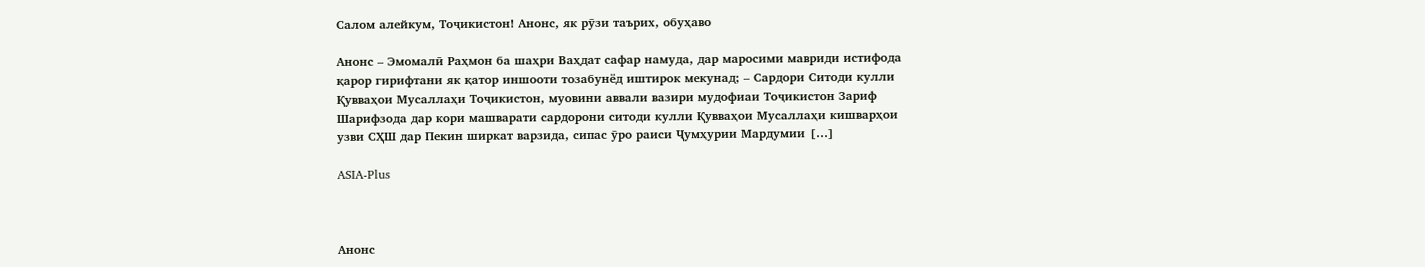Салом алейкум, Тоҷикистон! Анонс, як рӯзи таърих, обуҳаво

Анонс – Эмомалӣ Раҳмон ба шаҳри Ваҳдат сафар намуда, дар маросими мавриди истифода қарор гирифтани як қатор иншооти тозабунёд иштирок мекунад; – Сардори Ситоди кулли Қувваҳои Мусаллаҳи Тоҷикистон, муовини аввали вазири мудофиаи Тоҷикистон Зариф Шарифзода дар кори машварати сардорони ситоди кулли Қувваҳои Мусаллаҳи кишварҳои узви СҲШ дар Пекин ширкат варзида, сипас ӯро раиси Ҷумҳурии Мардумии […]

ASIA-Plus



Анонс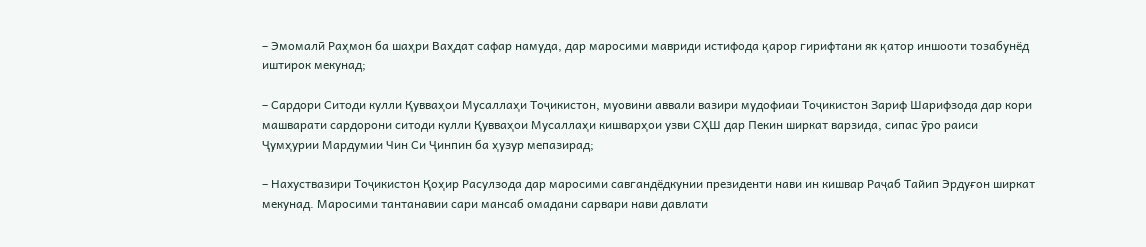– Эмомалӣ Раҳмон ба шаҳри Ваҳдат сафар намуда, дар маросими мавриди истифода қарор гирифтани як қатор иншооти тозабунёд иштирок мекунад;

– Сардори Ситоди кулли Қувваҳои Мусаллаҳи Тоҷикистон, муовини аввали вазири мудофиаи Тоҷикистон Зариф Шарифзода дар кори машварати сардорони ситоди кулли Қувваҳои Мусаллаҳи кишварҳои узви СҲШ дар Пекин ширкат варзида, сипас ӯро раиси Ҷумҳурии Мардумии Чин Си Ҷинпин ба ҳузур мепазирад;

– Нахуствазири Тоҷикистон Қоҳир Расулзода дар маросими савгандёдкунии президенти нави ин кишвар Раҷаб Тайип Эрдуғон ширкат мекунад. Маросими тантанавии сари мансаб омадани сарвари нави давлати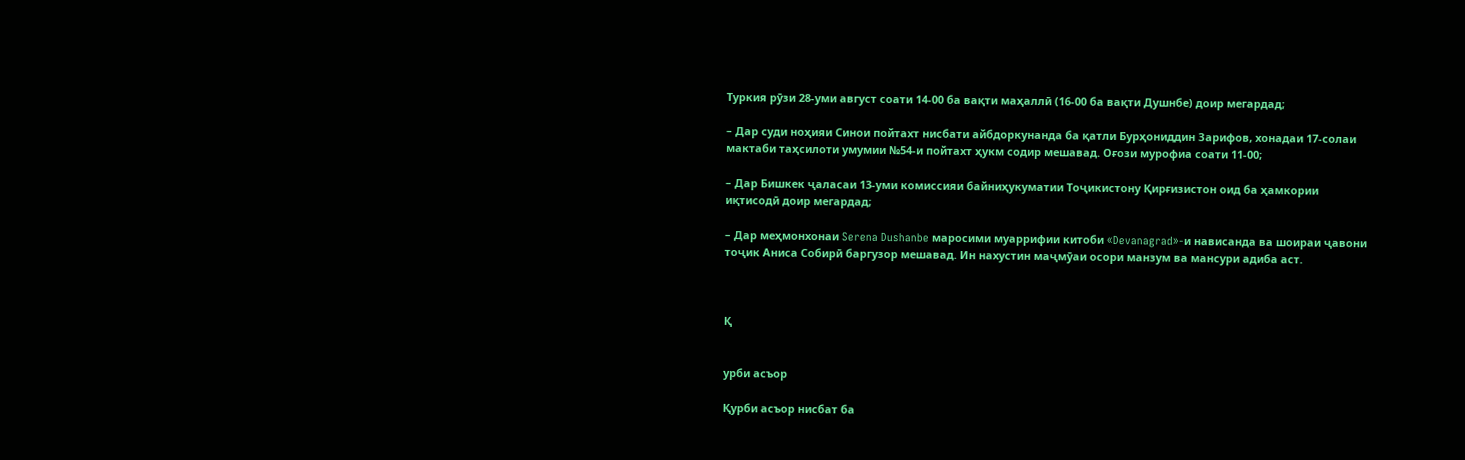Туркия рӯзи 28-уми август соати 14-00 ба вақти маҳаллӣ (16-00 ба вақти Душнбе) доир мегардад;

– Дар суди ноҳияи Синои пойтахт нисбати айбдоркунанда ба қатли Бурҳониддин Зарифов, хонадаи 17-солаи мактаби таҳсилоти умумии №54-и пойтахт ҳукм содир мешавад. Оғози мурофиа соати 11-00;

– Дар Бишкек ҷаласаи 13-уми комиссияи байниҳукуматии Тоҷикистону Қирғизистон оид ба ҳамкории иқтисодӣ доир мегардад;

– Дар меҳмонхонаи Serena Dushanbe маросими муаррифии китоби «Devanagrad»-и нависанда ва шоираи ҷавони тоҷик Аниса Собирӣ баргузор мешавад. Ин нахустин маҷмӯаи осори манзум ва мансури адиба аст.



Қ


урби асъор

Қурби асъор нисбат ба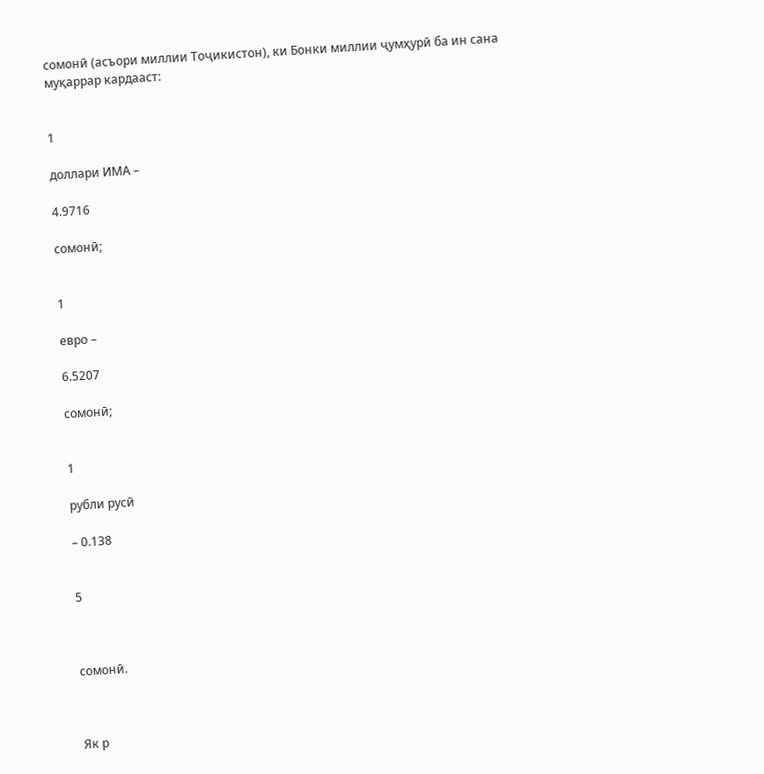сомонӣ (асъори миллии Тоҷикистон), ки Бонки миллии ҷумҳурӣ ба ин сана муқаррар кардааст:


1

доллари ИМА –

4.9716

сомонӣ;


1

евро –

6.5207

сомонӣ;


1

рубли русӣ

– 0.138


5



сомонӣ.



Як р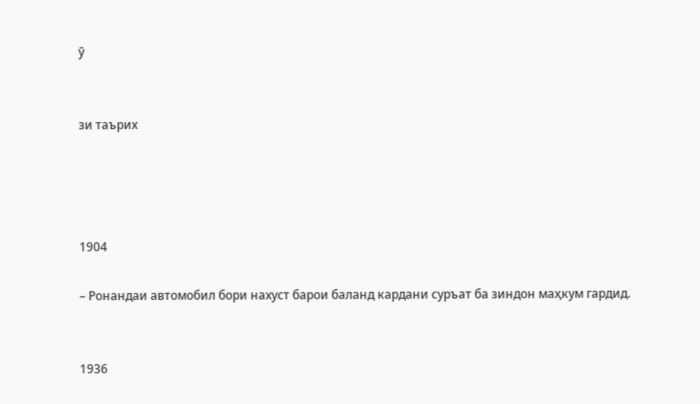ӯ


зи таърих




1904

– Ронандаи автомобил бори нахуст барои баланд кардани суръат ба зиндон маҳкум гардид.


1936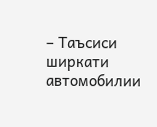– Таъсиси ширкати автомобилии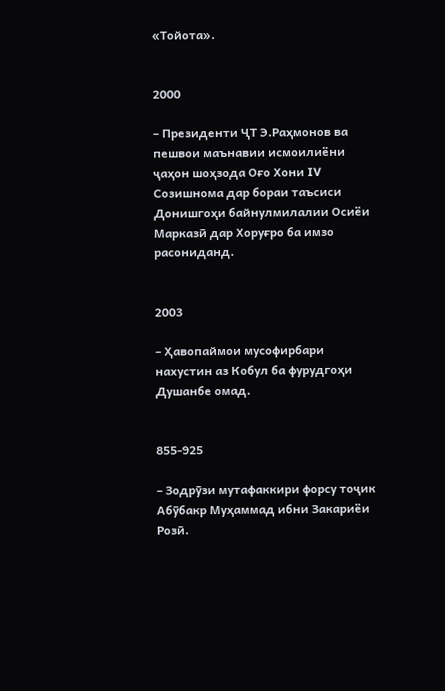«Тойота».


2000

– Президенти ҶТ Э.Раҳмонов ва пешвои маънавии исмоилиёни ҷаҳон шоҳзода Оғо Хони IV Созишнома дар бораи таъсиси Донишгоҳи байнулмилалии Осиёи Марказӣ дар Хоруғро ба имзо расониданд.


2003

– Ҳавопаймои мусофирбари нахустин аз Кобул ба фурудгоҳи Душанбе омад.


855-925

– Зодрӯзи мутафаккири форсу тоҷик Абӯбакр Муҳаммад ибни Закариёи Розӣ.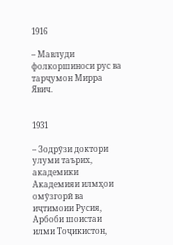1916

– Мавлуди фолкоршиноси рус ва тарҷумон Мирра Явич.


1931

– Зодрӯзи доктори улуми таърих, академики Академияи илмҳои омӯзгорӣ ва иҷтимоии Русия, Арбоби шоистаи илми Тоҷикистон,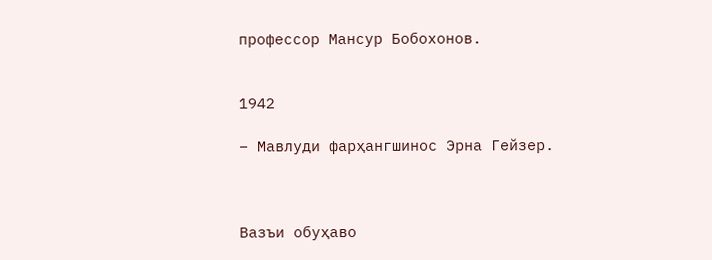профессор Мансур Бобохонов.


1942

– Мавлуди фарҳангшинос Эрна Гейзер.



Вазъи обуҳаво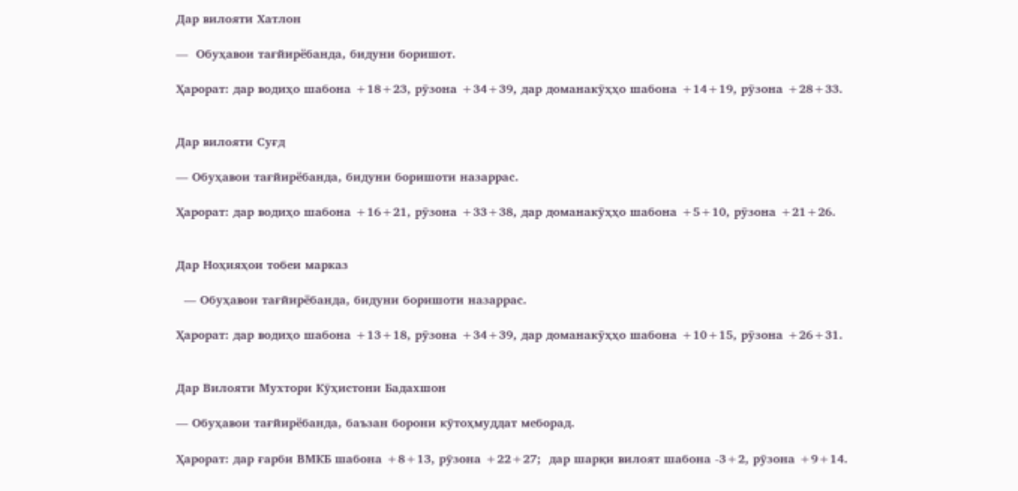Дар вилояти Хатлон

—  Обуҳавои тағйирёбанда, бидуни боришот.

Ҳарорат: дар водиҳо шабона +18+23, рӯзона +34+39, дар доманакӯҳҳо шабона +14+19, рӯзона +28+33.


Дар вилояти Суғд

— Обуҳавои тағйирёбанда, бидуни боришоти назаррас.

Ҳарорат: дар водиҳо шабона +16+21, рӯзона +33+38, дар доманакӯҳҳо шабона +5+10, рӯзона +21+26.


Дар Ноҳияҳои тобеи марказ

  — Обуҳавои тағйирёбанда, бидуни боришоти назаррас.

Ҳарорат: дар водиҳо шабона +13+18, рӯзона +34+39, дар доманакӯҳҳо шабона +10+15, рӯзона +26+31.


Дар Вилояти Мухтори Кӯҳистони Бадахшон

— Обуҳавои тағйирёбанда, баъзан борони кӯтоҳмуддат меборад.

Ҳарорат: дар ғарби ВМКБ шабона +8+13, рӯзона +22+27;  дар шарқи вилоят шабона -3+2, рӯзона +9+14.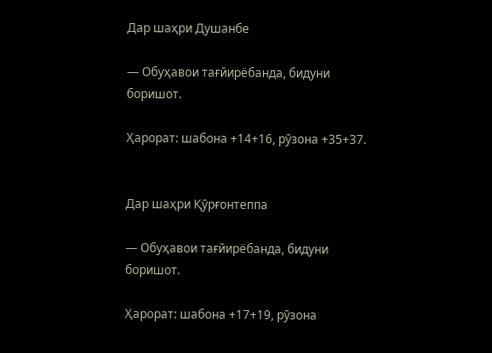Дар шаҳри Душанбе

— Обуҳавои тағйирёбанда, бидуни боришот.

Ҳарорат: шабона +14+16, рӯзона +35+37.


Дар шаҳри Қӯрғонтеппа

— Обуҳавои тағйирёбанда, бидуни боришот.

Ҳарорат: шабона +17+19, рӯзона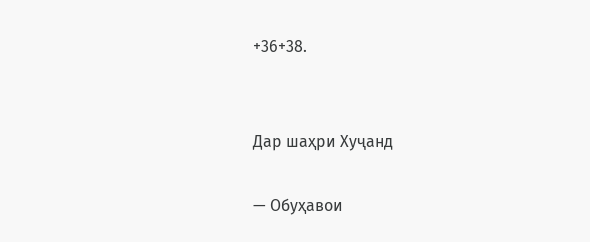+36+38.


Дар шаҳри Хуҷанд

— Обуҳавои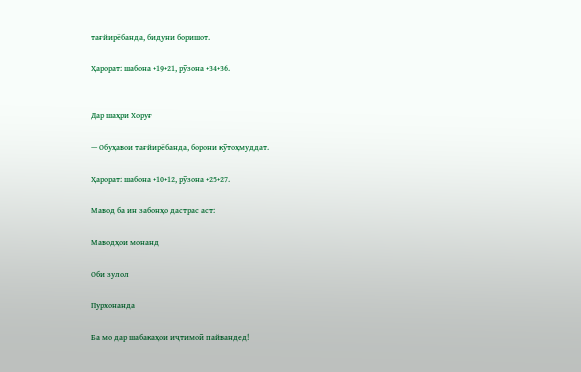тағйирёбанда, бидуни боришот.

Ҳарорат: шабона +19+21, рӯзона +34+36.


Дар шаҳри Хоруғ

— Обуҳавои тағйирёбанда, борони кӯтоҳмуддат.

Ҳарорат: шабона +10+12, рӯзона +25+27.

Мавод ба ин забонҳо дастрас аст:

Маводҳои монанд

Оби зулол

Пурхонанда

Ба мо дар шабакаҳои иҷтимоӣ пайвандед!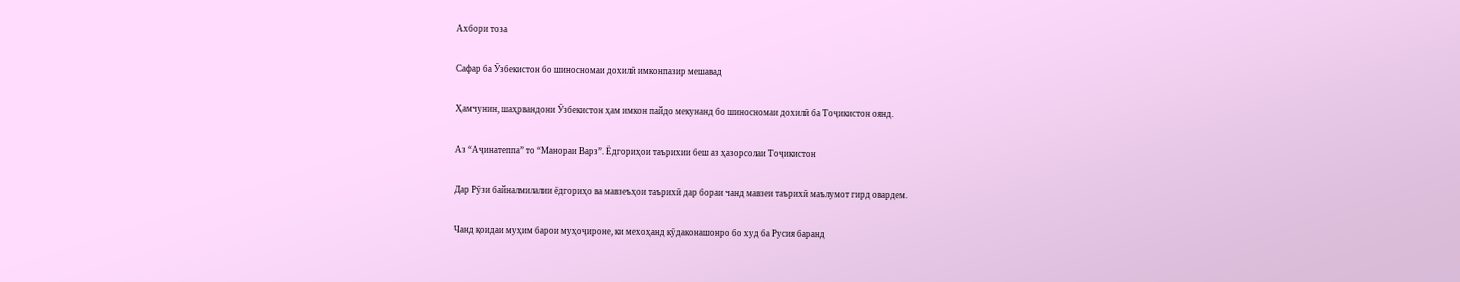Ахбори тоза

Сафар ба Ӯзбекистон бо шиносномаи дохилӣ имконпазир мешавад

Ҳамчунин, шаҳрвандони Ӯзбекистон ҳам имкон пайдо мекунанд бо шиносномаи дохилӣ ба Тоҷикистон оянд.

Аз “Аҷинатеппа” то “Манораи Варз”. Ёдгориҳои таърихии беш аз ҳазорсолаи Тоҷикистон

Дар Рӯзи байналмилалии ёдгориҳо ва мавзеъҳои таърихӣ дар бораи чанд мавзеи таърихӣ маълумот гирд овардем.

Чанд қоидаи муҳим барои муҳоҷироне, ки мехоҳанд кӯдаконашонро бо худ ба Русия баранд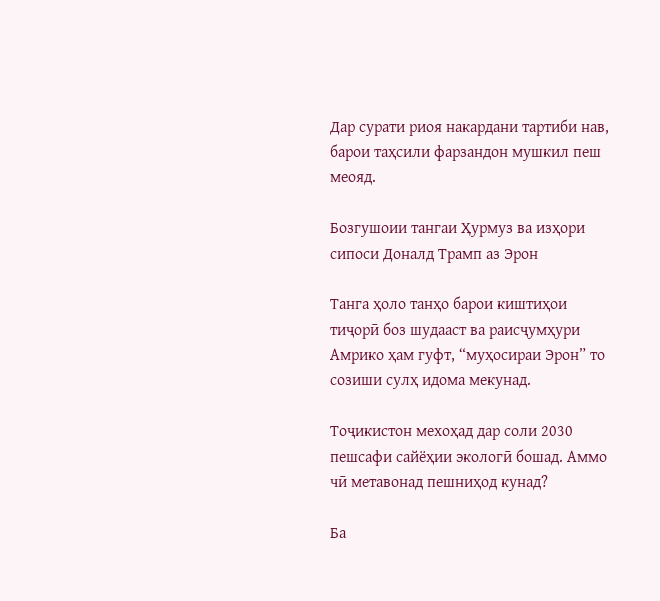Дар сурати риоя накардани тартиби нав, барои таҳсили фарзандон мушкил пеш меояд.

Бозгушоии тангаи Ҳурмуз ва изҳори сипоси Доналд Трамп аз Эрон

Танга ҳоло танҳо барои киштиҳои тиҷорӣ боз шудааст ва раисҷумҳури Амрико ҳам гуфт, “муҳосираи Эрон” то созиши сулҳ идома мекунад.

Тоҷикистон мехоҳад дар соли 2030 пешсафи сайёҳии экологӣ бошад. Аммо чӣ метавонад пешниҳод кунад?

Ба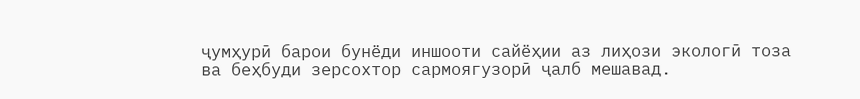ҷумҳурӣ барои бунёди иншооти сайёҳии аз лиҳози экологӣ тоза ва беҳбуди зерсохтор сармоягузорӣ ҷалб мешавад.